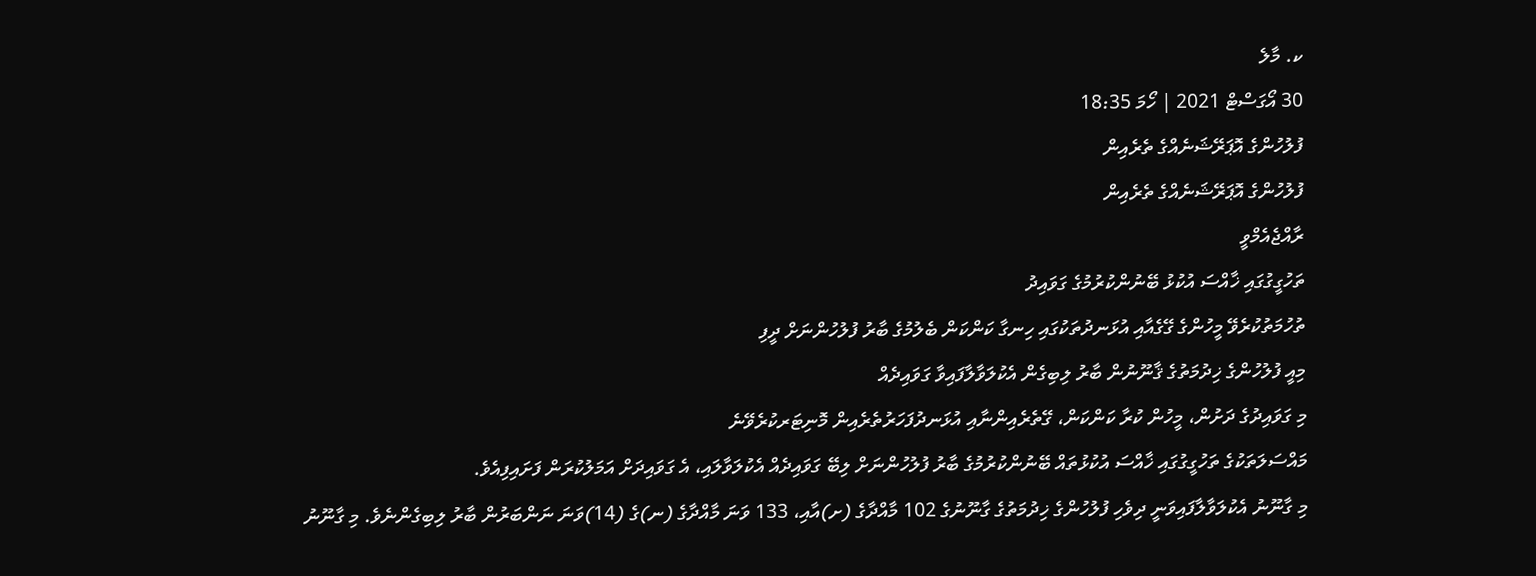ކ. މާލެ
30 އޯގަސްޓް 2021 | ހޯމަ 18:35
ފުލުހުންގެ އޮޕަރޭޝަނެއްގެ ތެރެއިން
ފުލުހުންގެ އޮޕަރޭޝަނެއްގެ ތެރެއިން
ރާއްޖެއެމްވީ
ތަހުގީގުގައި ޚާއްސަ އުކުޅު ބޭނުންކުރުމުގެ ގަވައިދު
ތުހުމަތުކުރެވޭ މީހުންގެ ގޭގެއާއި އުޅަނދުތަކުގައި ހިނގާ ކަންކަން ބެލުމުގެ ބާރު ފުލުހުންނަށް ދީފި
މިއީ ފުލުހުންގެ ޚިދުމަތުގެ ޤާނޫނުން ބާރު ލިބިގެން އެކުލަވާލާފައިވާ ގަވައިދެއް
މި ގަވައިދުގެ ދަށުން، މީހުން ކުރާ ކަންކަން، ގޭތެރެއިންނާއި އުޅަނދުފަހަރުތެރެއިން މޮނިޓަރކުރެވޭނެ
މައްސަލަތަކުގެ ތަހުގީގުގައި ޚާއްސަ އުކުޅުތައް ބޭނުންކުރުމުގެ ބާރު ފުލުހުންނަށް ލިބޭ ގަވައިދެއް އެކުލަވާލައި، އެ ގަވައިދަށް އަމަލުކުރަން ފަށައިފިއެވެ.
މި ގާނޫނު އެކުލަވާލާފައިވަނީ ދިވެހި ފުލުހުންގެ ޚިދުމަތުގެ ގާނޫނުގެ 102 މާއްދާގެ (ށ)އާއި، 133 ވަނަ މާއްދާގެ (ނ)ގެ (14)ވަނަ ނަންބަރުން ބާރު ލިބިގެންނެވެ. މި ގާނޫނު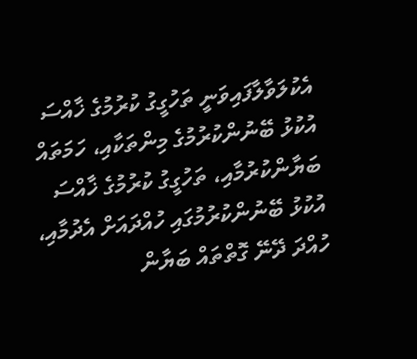އެކުލަވާލާފައިވަނީ ތަހުގީގު ކުރުމުގެ ޚާއްސަ އުކުޅު ބޭނުންކުރުމުގެ މިންތަކާއި، ހަމަތައް ބަޔާންކުރުމާއި، ތަހުގީގު ކުރުމުގެ ޚާއްސަ އުކުޅު ބޭނުންކުރުމުގައި ހުއްދައަށް އެދުމާއި، ހުއްދަ ދޭނޭ ގޮތްތައް ބަޔާން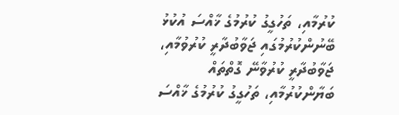ކުރުމާއި، ތަހުގީގު ކުރުމުގެ ޚާއްސަ އުކުޅު ބޭނުންކުރުމުގައި ޖަވާބުދާރީ ކުރުވުމާއި، ޖަވާބުދާރީ ކުރުވާނޭ ގޮތްތައް ބަޔާންކުރުމާއި، ތަހުގީގު ކުރުމުގެ ޚާއްސަ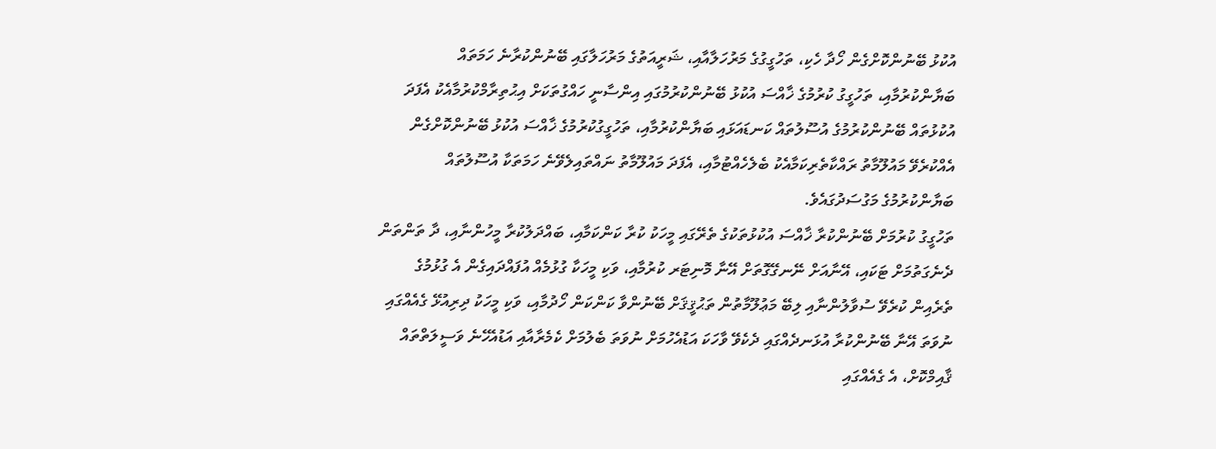އުކުޅު ބޭނުންކޮށްގެން ހޯދާ ހެކި، ތަހުގީގުގެ މަރުހަލާއާއި، ޝަރީއަތުގެ މަރުހަލާގައި ބޭނުންކުރާނެ ހަމަތައް ބަޔާންކުރުމާއި، ތަހުގީގު ކުރުމުގެ ޚާއްސަ އުކުޅު ބޭނުންކުރުމުގައި އިންސާނީ ހައްގުތަކަށް އިޙުތިރާމްކުރުމާއެކު އެފަދަ އުކުޅުތައް ބޭނުންކުރުމުގެ އުސޫލުތައް ކަނޑައަޅައި ބަޔާންކުރުމާއި، ތަހުގީގުކުރުމުގެ ޚާއްސަ އުކުޅު ބޭނުންކޮށްގެން އެއްކުރެވޭ މައުލޫމާތު ރައްކާތެރިކަމާއެކު ބެލެހެއްޓުމާއި، އެފަދަ މައުލޫމާތު ނައްތައިލެވޭނެ ހަމަތަކާ އުސޫލުތައް ބަޔާންކުރުމުގެ މަގުސަދުގައެވެ.
ތަހުގީގު ކުރުމަށް ބޭނުންކުރާ ޚާއްސަ އުކުޅުތަކުގެ ތެރޭގައި މީހަކު ކުރާ ކަންކަމާއި، ބައްދަލުކުރާ މީހުންނާއި، ދާ ތަންތަން ދެނެގަތުމަށް ޓަކައި، އޭނާއަށް ނޭނގޭގޮތަށް އޭނާ މޮނިޓަރ ކުރުމާއި، ވަކި މީހަކާ ގުޅުމެއް އުފައްދައިގެން އެ ގުޅުމުގެ ތެރެއިން ކުރެވޭ ސުވާލުންނާއި ލިބޭ މަޢުލޫމާތުން ތަޙުޤީޤަށް ބޭނުންވާ ކަންކަން ހޯދުމާއި، ވަކި މީހަކު ދިރިއުޅޭ ގެއެއްގައި ނުވަތަ އޭނާ ބޭނުންކުރާ އުޅަނދެއްގައި ދެކެވޭ ވާހަކަ އަޑުއެހުމަށް ނުވަތަ ބެލުމަށް ކެމެރާއާއި އަޑުއެހޭނެ ވަސީލަތްތައް ޤާއިމްކޮށް، އެ ގެއެއްގައި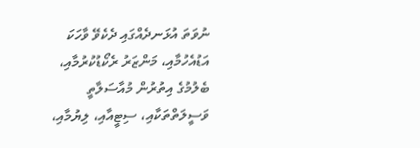ނުވަތަ އުޅަނދެއްގައި ދެކެވޭ ވާހަކަ އަޑުއެހުމާއި، މަންޒަރު ރެކޯޑުކުރުމާއި، ބެލުމުގެ އިތުރުން މުއާސަލާތީ ވަސީލަތްތަކާއި، ސިޓީއާއި، ލިޔުމާއި،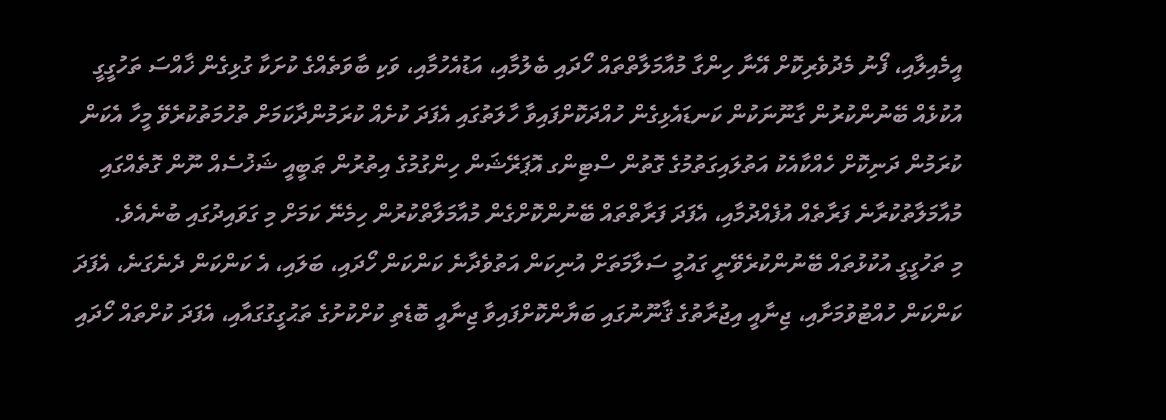އީމެއިލާއި، ފޯނު މެދުވެރިކޮށް އޭނާ ހިންގާ މުއާމަލާތްތައް ހޯދައި ބެލުމާއި، އަޑުއެހުމާއި، ވަކި ބާވަތެއްގެ ކުށަކާ ގުޅިގެން ޚާއްސަ ތަހުގީގީ އުކުޅެއް ބޭނުންކުރުން ގާނޫނަކުން ކަނޑައެޅިގެން ހުއްދަކޮށްފައިވާ ހާލަތުގައި އެފަދަ ކުށެއް ކުރަމުންދާކަމަށް ތުހުމަތުކުރެވޭ މީހާ އެކަން ކުރަމުން ދަނިކޮށް ހެއްކާއެކު އަތުލައިގަތުމުގެ ގޮތުން ސްޓިންގ އޮޕަރޭޝަން ހިންގުމުގެ އިތުރުން ޠަބީއީ ޝަޚުސެއް ނޫން ގޮތެއްގައި މުއާމަލާތުކުރާނެ ފަރާތެއް އުފެއްދުމާއި، އެފަދަ ފަރާތްތައް ބޭނުންކޮށްގެން މުއާމަލާތްކުރުން ހިމެނޭ ކަމަށް މި ގަވައިދުގައި ބުނެއެވެ.
މި ތަހުގީގީ އުކުޅުތައް ބޭނުންކުރެވޭނީ ގައުމީ ސަލާމަތަށް އުނިކަން އަތުވެދާނެ ކަންކަން ހޯދައި، ބަލައި، އެ ކަންކަން ދެނެގަނެ، އެފަދަ ކަންކަން ހުއްޓުވުމަށާއި، ޖިނާއީ އިޖުރާތުގެ ޤާނޫނުގައި ބަޔާންކޮށްފައިވާ ޖިނާއީ ބޮޑެތި ކުށްކުށުގެ ތަޙުގީގުގައާއި، އެފަދަ ކުށްތައް ހޯދައި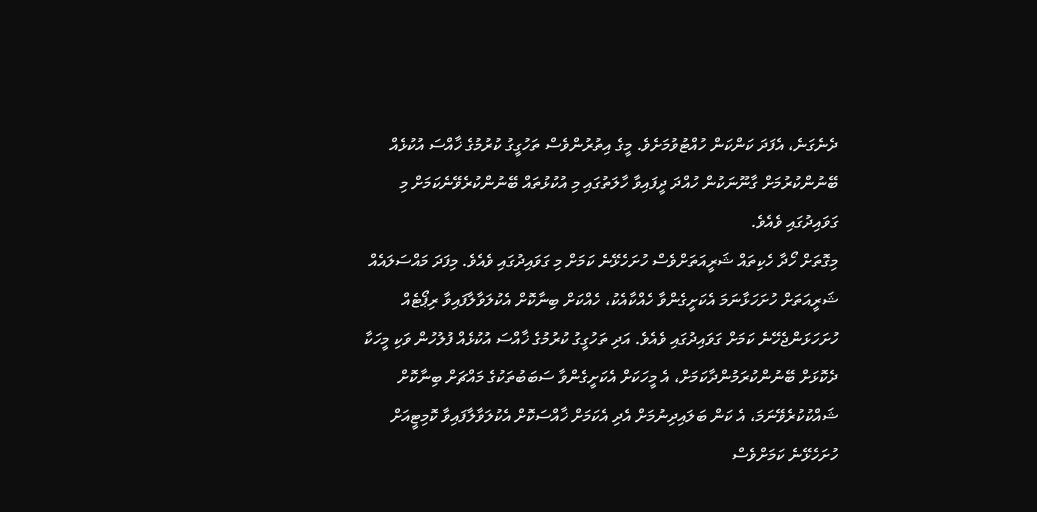ދެނެގަނެ، އެފަދަ ކަންކަން ހުއްޓުވުމަށެވެ. މީގެ އިތުރުންވެސް ތަހުގީގު ކުރުމުގެ ޚާއްސަ އުކުޅެއް ބޭނުންކުރުމަށް ގާނޫނަކުން ހުއްދަ ދީފައިވާ ހާލަތުގައި މި އުކުޅުތައް ބޭނުންކުރެވޭނެކަމަށް މި ގަވައިދުގައި ވެއެވެ.
މިގޮތަށް ހޯދާ ހެކިތައް ޝަރީއަތަށްވެސް ހުށަހެޅޭނެ ކަމަށް މި ގަވައިދުގައި ވެއެވެ. މިފަދަ މައްސަލައެއް ޝަރީއަތަށް ހުށަހަޅާނަމަ އެކަށީގެންވާ ހެއްކާއެކު، ހެއްކަށް ބިނާކޮށް އެކުލަވާލާފައިވާ ރިޕޯޓެއް ހުށަހަޅަންޖެހޭނެ ކަމަށް ގަވައިދުގައި ވެއެވެ. އަދި ތަހުގީގު ކުރުމުގެ ޚާއްސަ އުކުޅެއް ފުލުހުން ވަކި މީހަކާ ދެކޮޅަށް ބޭނުންކުރަމުންދާކަމަށް، އެ މީހަކަށް އެކަށީގެންވާ ސަބަބުތަކުގެ މައްޗަށް ބިނާކޮށް ޝައްކުކުރެވޭނަމަ، އެ ކަން ބަލައިދިނުމަށް އެދި އެކަމަށް ޚާއްސަކޮށް އެކުލަވާލާފައިވާ ކޮމިޓީއަށް ހުށަހެޅޭނެ ކަމަށްވެސް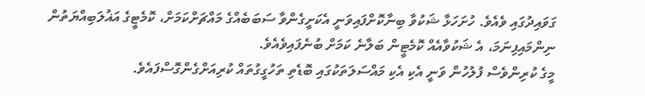ގަވައިދުގައި ވެއެވެ. ހުށަހަޅާ ޝަކުވާ ބިނާކޮށްފައިވަނީ އެކަށީގެންވާ ސަބަބެއްގެ މައްޗަށްކަމަށް، ކޮމެޓީގެ އަޣުލަބިއްޔަތުން ނިންމައިފިނަމަ، އެ ޝަކުވާއެއް ކޮމެޓީން ބަލާނެ ކަމަށް ބުނެފައިވެއެވެ.
މީގެ ކުރިންވެސް ފުލުހުން ވަނީ އެކި އެކި މައްސަލަތަކުގައި ބޮޑެތި ތަހުގީގުތައް ކުރިއަށްގެންގޮސްފައެވެ.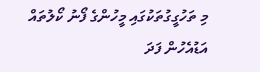މި ތަހުގީގުތަކުގައި މީހުންގެ ފޯނު ކޯލުތައް އަޑުއެހުން ފަދަ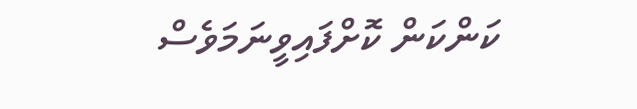ކަންކަން ކޮށްފައިވީނަމަވެސް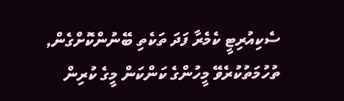ސެކިއުރިޓީ ކެމެރާ ފަދަ ތަކެތި ބޭނުންކޮށްގެން, ތުހުމަތުކުރެވޭ މީހުންގެ ކަންކަން މީގެ ކުރިން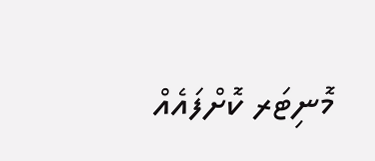މޮނިޓަރ ކޮށްފައެއް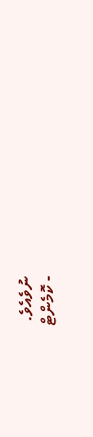ނުވެއެވެ.
- ކޮމެންޓް